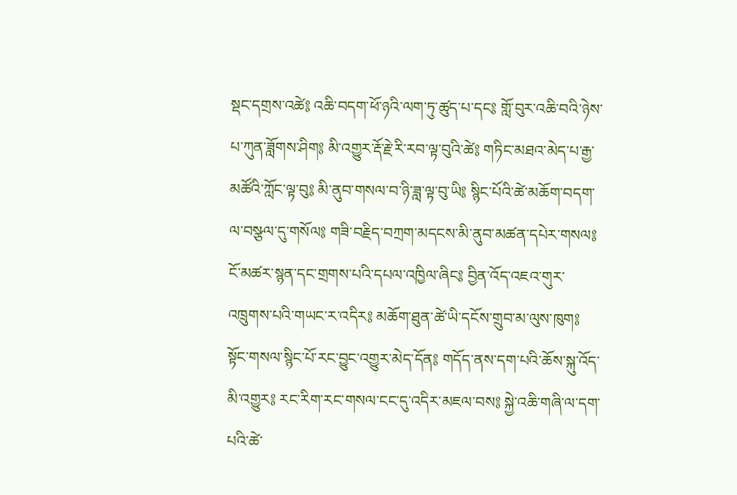སྡང་དགྲས་འཚེ༔ འཆི་བདག་ཕོ་ཉའི་ལག་ཏུ་ཚུད་པ་དང༔ གློ་བུར་འཆི་བའི་ཉེས་པ་ཀུན་ཟློགས་ཤིག༔ མི་འགྱུར་རྡོ་རྗེ་རི་རབ་ལྟ་བུའི་ཚེ༔ གཏིང་མཐའ་མེད་པ་རྒྱ་མཚོའི་ཀློང་ལྟ་བུ༔ མི་ནུབ་གསལ་བ་ཉི་ཟླ་ལྟ་བུ་ཡི༔ སྙིང་པོའི་ཚེ་མཆོག་བདག་ལ་བསྩལ་དུ་གསོལ༔ གཟི་བརྗིད་བཀྲག་མདངས་མི་ནུབ་མཚན་དཔེར་གསལ༔ ངོ་མཚར་སྙན་དང་གྲགས་པའི་དཔལ་འཁྱིལ་ཞིང༔ བྱིན་འོད་འཇའ་གུར་འཁྲུགས་པའི་གཡང་ར་འདིར༔ མཆོག་ཐུན་ཚེ་ཡི་དངོས་གྲུབ་མ་ལུས་ཁུག༔ སྟོང་གསལ་སྙིང་པོ་རང་བྱུང་འགྱུར་མེད་དོན༔ གདོད་ནས་དག་པའི་ཆོས་སྐུ་འོད་མི་འགྱུར༔ རང་རིག་རང་གསལ་ངང་དུ་འདིར་མཇལ་བས༔ སྐྱེ་འཆི་གཞི་ལ་དག་པའི་ཚེ་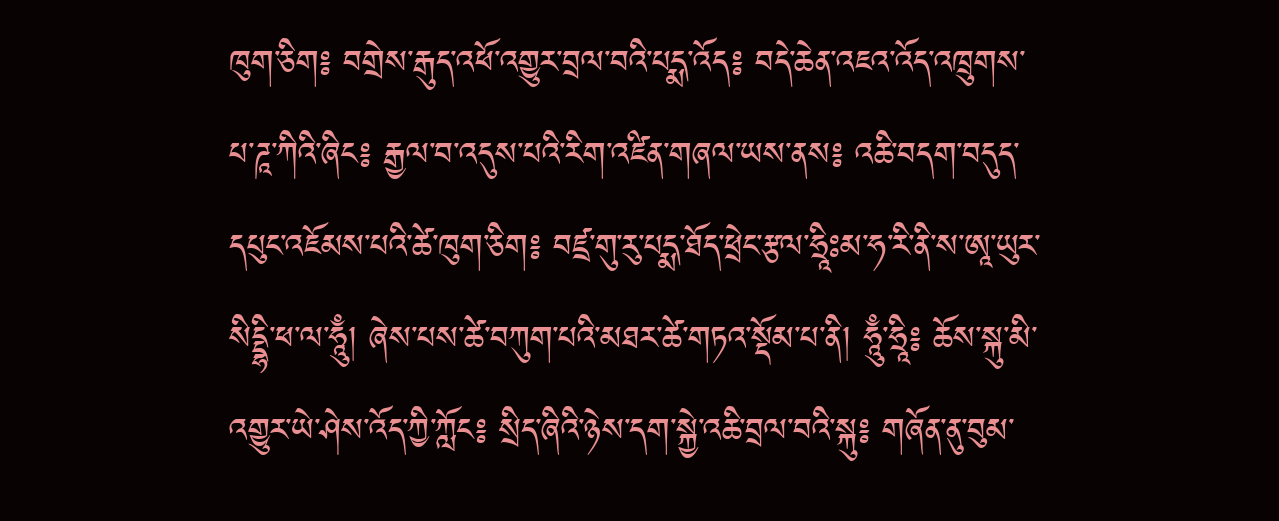ཁུག་ཅིག༔ བགྲེས་རྒུད་འཕོ་འགྱུར་བྲལ་བའི་པདྨ་འོད༔ བདེ་ཆེན་འཇའ་འོད་འཁྲུགས་པ་ཌཱ་ཀིའི་ཞིང༔ རྒྱལ་བ་འདུས་པའི་རིག་འཛིན་གཞལ་ཡས་ནས༔ འཆི་བདག་བདུད་དཔུང་འཇོམས་པའི་ཚེ་ཁུག་ཅིག༔ བཛྲ་གུ་རུ་པདྨ་ཐོད་ཕྲེང་རྩལ་ཧྲཱིཿམ་ཧ་རི་ནི་ས་ཨཱ་ཡུར་སིདྡྷི་ཕ་ལ་ཧཱུྃ། ཞེས་པས་ཚེ་བཀུག་པའི་མཐར་ཚེ་གཏའ་སྡོམ་པ་ནི། ཧཱུྃ་ཧྲཱི༔ ཆོས་སྐུ་མི་འགྱུར་ཡེ་ཤེས་འོད་ཀྱི་ཀློང༔ སྲིད་ཞིའི་ཉེས་དག་སྐྱེ་འཆི་བྲལ་བའི་སྐུ༔ གཞོན་ནུ་བུམ་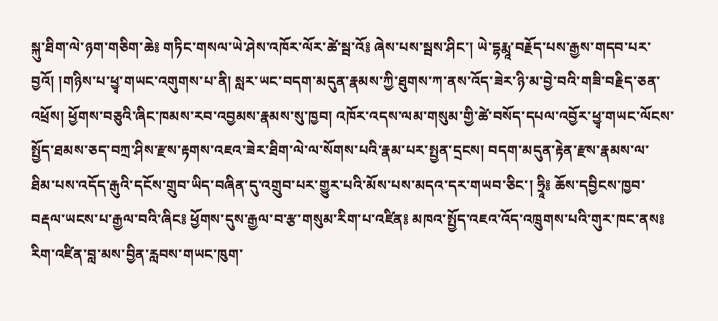སྐུ་ཐིག་ལེ་ཉག་གཅིག་ཆེ༔ གཏིང་གསལ་ཡེ་ཤེས་འཁོར་ལོར་ཚེ་སྦ་འོ༔ ཞེས་པས་སྦས་ཤིང་། ཡེ་དྷརྨཱ་བརྗོད་པས་རྒྱས་གདབ་པར་བྱའོ། །གཉིས་པ་ཕྱྭ་གཡང་འགུགས་པ་ནི། སླར་ཡང་བདག་མདུན་རྣམས་ཀྱི་ཐུགས་ཀ་ནས་འོད་ཟེར་ཉི་མ་བྱེ་བའི་གཟི་བརྗིད་ཅན་འཕྲོས། ཕྱོགས་བཅུའི་ཞིང་ཁམས་རབ་འབྱམས་རྣམས་སུ་ཁྱབ། འཁོར་འདས་ལམ་གསུམ་གྱི་ཚེ་བསོད་དཔལ་འབྱོར་ཕྱྭ་གཡང་ལོངས་སྤྱོད་ཐམས་ཅད་བཀྲ་ཤིས་རྫས་རྟགས་འཇའ་ཟེར་ཐིག་ལེ་ལ་སོགས་པའི་རྣམ་པར་སྤྱན་དྲངས། བདག་མདུན་རྟེན་རྫས་རྣམས་ལ་ཐིམ་པས་འདོད་རྒུའི་དངོས་གྲུབ་ཡིད་བཞིན་དུ་འགྲུབ་པར་གྱུར་པའི་མོས་པས་མདའ་དར་གཡབ་ཅིང་། ཧྲཱི༔ ཆོས་དབྱིངས་ཁྱབ་བརྡལ་ཡངས་པ་རྒྱལ་བའི་ཞིང༔ ཕྱོགས་དུས་རྒྱལ་བ་རྩ་གསུམ་རིག་པ་འཛིན༔ མཁའ་སྤྱོད་འཇའ་འོད་འཁྲུགས་པའི་གུར་ཁང་ནས༔ རིག་འཛིན་བླ་མས་བྱིན་རླབས་གཡང་ཁུག་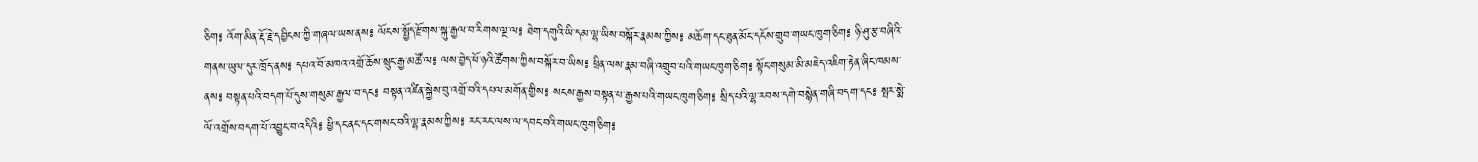ཅིག༔ འོག་མིན་རྡོ་རྗེ་དབྱིངས་ཀྱི་གཞལ་ཡས་ནས༔ ལོངས་སྤྱོད་རྫོགས་སྐུ་རྒྱལ་བ་རིགས་ལྔ་ལ༔ ཐེག་དགུའི་ཡི་དམ་ལྷ་ཡིས་བསྐོར་རྣམས་ཀྱིས༔ མཆོག་དང་ཐུན་མོང་དངོས་གྲུབ་གཡང་ཁུག་ཅིག༔ ཉི་ཤུ་རྩ་བཞིའི་གནས་ཡུལ་དུར་ཁྲོད་ནས༔ དཔའ་བོ་མཁའ་འགྲོ་ཆོས་སྲུང་རྒྱ་མཚོ་ལ༔ ལས་བྱེད་ཕོ་ཉའི་ཚོགས་ཀྱིས་བསྐོར་བ་ཡིས༔ ཕྲིན་ལས་རྣམ་བཞི་འགྲུབ་པའི་གཡང་ཁུག་ཅིག༔ སྟོང་གསུམ་མི་མཇེད་འཇིག་རྟེན་ཞིང་ཁམས་ནས༔ བསྟན་པའི་བདག་པོ་དུས་གསུམ་རྒྱལ་བ་དང༔ བསྟན་འཛིན་སྐྱེས་བུ་འགྲོ་བའི་དཔལ་མགོན་གྱིས༔ སངས་རྒྱས་བསྟན་པ་རྒྱས་པའི་གཡང་ཁུག་ཅིག༔ སྲིད་པའི་ལྷ་རབས་དགེ་བསྙེན་གཞི་བདག་དང༔ སྤར་སྨེ་ལོ་འགྲོས་བདག་པོ་འབྱུང་བ་འདིའི༔ ཕྱི་དང་ནང་དང་གསང་བའི་ལྷ་རྣམས་ཀྱིས༔ རང་རང་ལས་ལ་དབང་བའི་གཡང་ཁུག་ཅིག༔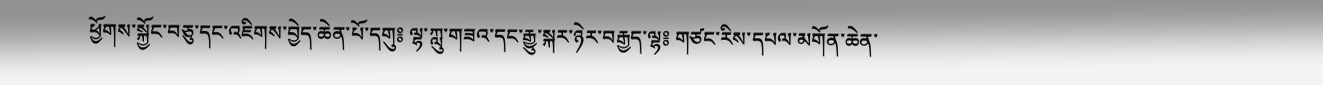ཕྱོགས་སྐྱོང་བཅུ་དང་འཇིགས་བྱེད་ཆེན་པོ་དགུ༔ ལྷ་ཀླུ་གཟའ་དང་རྒྱུ་སྐར་ཉེར་བརྒྱད་ལྷ༔ གཙང་རིས་དཔལ་མགོན་ཆེན་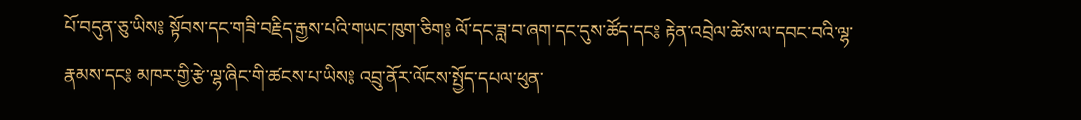པོ་བདུན་ཅུ་ཡིས༔ སྟོབས་དང་གཟི་བརྗིད་རྒྱས་པའི་གཡང་ཁུག་ཅིག༔ ལོ་དང་ཟླ་བ་ཞག་དང་དུས་ཚོད་དང༔ རྟེན་འབྲེལ་ཚེས་ལ་དབང་བའི་ལྷ་རྣམས་དང༔ མཁར་གྱི་རྩེ་ལྷ་ཞིང་གི་ཚངས་པ་ཡིས༔ འབྲུ་ནོར་ལོངས་སྤྱོད་དཔལ་ཕུན་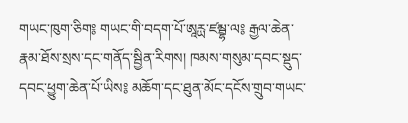གཡང་ཁུག་ཅིག༔ གཡང་གི་བདག་པོ་ཨཱརྻ་ཛམྦྷ་ལ༔ རྒྱལ་ཆེན་རྣམ་ཐོས་སྲས་དང་གནོད་སྦྱིན་རིགས། ཁམས་གསུམ་དབང་སྡུད་དབང་ཕྱུག་ཆེན་པོ་ཡིས༔ མཆོག་དང་ཐུན་མོང་དངོས་གྲུབ་གཡང་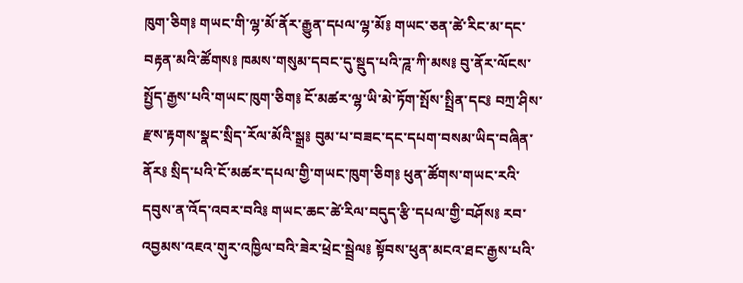ཁུག་ཅིག༔ གཡང་གི་ལྷ་མོ་ནོར་རྒྱུན་དཔལ་ལྷ་མོ༔ གཡང་ཅན་ཚེ་རིང་མ་དང་བརྟན་མའི་ཚོགས༔ ཁམས་གསུམ་དབང་དུ་སྡུད་པའི་ཌཱ་ཀི་མས༔ བུ་ནོར་ལོངས་སྤྱོད་རྒྱས་པའི་གཡང་ཁུག་ཅིག༔ ངོ་མཚར་ལྷ་ཡི་མེ་ཏོག་སྤོས་སྤྲིན་དང༔ བཀྲ་ཤིས་རྫས་རྟགས་སྣང་སྲིད་རོལ་མོའི་སྒྲ༔ བུམ་པ་བཟང་དང་དཔག་བསམ་ཡིད་བཞིན་ནོར༔ སྲིད་པའི་ངོ་མཚར་དཔལ་གྱི་གཡང་ཁུག་ཅིག༔ ཕུན་ཚོགས་གཡང་རའི་དབུས་ན་འོད་འབར་བའི༔ གཡང་ཆང་ཚེ་རིལ་བདུད་རྩི་དཔལ་གྱི་བཤོས༔ རབ་འབྱམས་འཇའ་གུར་འཁྱིལ་བའི་ཟེར་ཕྲེང་སྦྲེལ༔ སྟོབས་ཕུན་མངའ་ཐང་རྒྱས་པའི་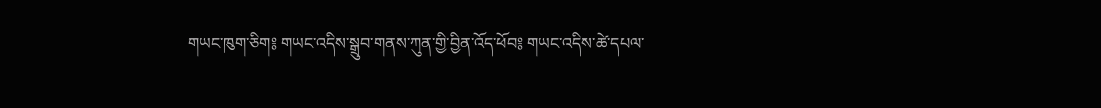གཡང་ཁུག་ཅིག༔ གཡང་འདིས་སྒྲུབ་གནས་ཀུན་གྱི་བྱིན་འོད་ཕོབ༔ གཡང་འདིས་ཚེ་དཔལ་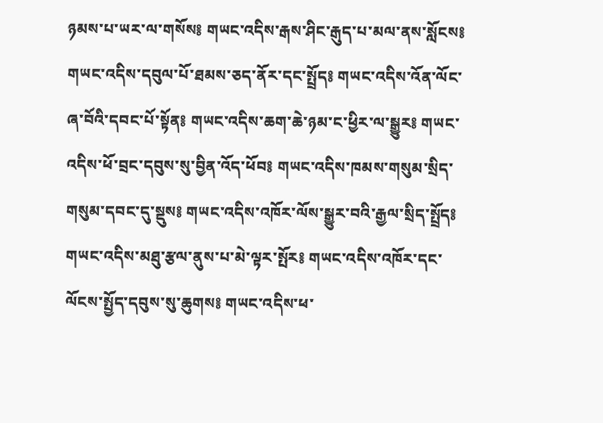ཉམས་པ་ཡར་ལ་གསོས༔ གཡང་འདིས་རྒས་ཤིང་རྒུད་པ་མལ་ནས་སློངས༔ གཡང་འདིས་དབུལ་པོ་ཐམས་ཅད་ནོར་དང་སྤྲོད༔ གཡང་འདིས་འོན་ལོང་ཞ་བོའི་དབང་པོ་སྟོན༔ གཡང་འདིས་ཆག་ཆེ་ཉམ་ང་ཕྱིར་ལ་སྒྱུར༔ གཡང་འདིས་ཕོ་བྲང་དབུས་སུ་བྱིན་འོད་ཕོབ༔ གཡང་འདིས་ཁམས་གསུམ་སྲིད་གསུམ་དབང་དུ་སྡུས༔ གཡང་འདིས་འཁོར་ལོས་སྒྱུར་བའི་རྒྱལ་སྲིད་སྤྲོད༔ གཡང་འདིས་མཐུ་རྩལ་ནུས་པ་མེ་ལྟར་སྤོར༔ གཡང་འདིས་འཁོར་དང་ལོངས་སྤྱོད་དབུས་སུ་ཆུགས༔ གཡང་འདིས་ཕ་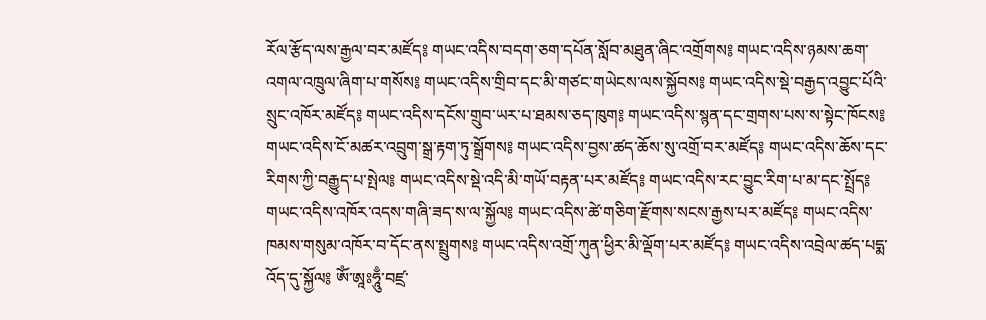རོལ་རྩོད་ལས་རྒྱལ་བར་མཛོད༔ གཡང་འདིས་བདག་ཅག་དཔོན་སློབ་མཐུན་ཞིང་འགྲོགས༔ གཡང་འདིས་ཉམས་ཆག་འགལ་འཁྲུལ་ཞིག་པ་གསོས༔ གཡང་འདིས་གྲིབ་དང་མི་གཙང་གཡེངས་ལས་སྐྱོབས༔ གཡང་འདིས་སྡེ་བརྒྱད་འབྱུང་པོའི་སྲུང་འཁོར་མཛོད༔ གཡང་འདིས་དངོས་གྲུབ་ཡར་པ་ཐམས་ཅད་ཁུག༔ གཡང་འདིས་སྙན་དང་གྲགས་པས་ས་སྟེང་ཁོངས༔ གཡང་འདིས་ངོ་མཚར་འབྲུག་སྒྲ་རྟག་ཏུ་སྒྲོགས༔ གཡང་འདིས་བྱས་ཚད་ཆོས་སུ་འགྲོ་བར་མཛོད༔ གཡང་འདིས་ཆོས་དང་རིགས་ཀྱི་བརྒྱུད་པ་སྤེལ༔ གཡང་འདིས་སྡེ་འདི་མི་གཡོ་བརྟན་པར་མཛོད༔ གཡང་འདིས་རང་བྱུང་རིག་པ་མ་དང་སྤྲོད༔ གཡང་འདིས་འཁོར་འདས་གཞི་ཟད་ས་ལ་སྐྱོལ༔ གཡང་འདིས་ཚེ་གཅིག་རྫོགས་སངས་རྒྱས་པར་མཛོད༔ གཡང་འདིས་ཁམས་གསུམ་འཁོར་བ་དོང་ནས་སྤྲུགས༔ གཡང་འདིས་འགྲོ་ཀུན་ཕྱིར་མི་ལྡོག་པར་མཛོད༔ གཡང་འདིས་འབྲེལ་ཚད་པདྨ་འོད་དུ་སྐྱོལ༔ ཨོཾ་ཨཱཿཧཱུྃ་བཛྲ་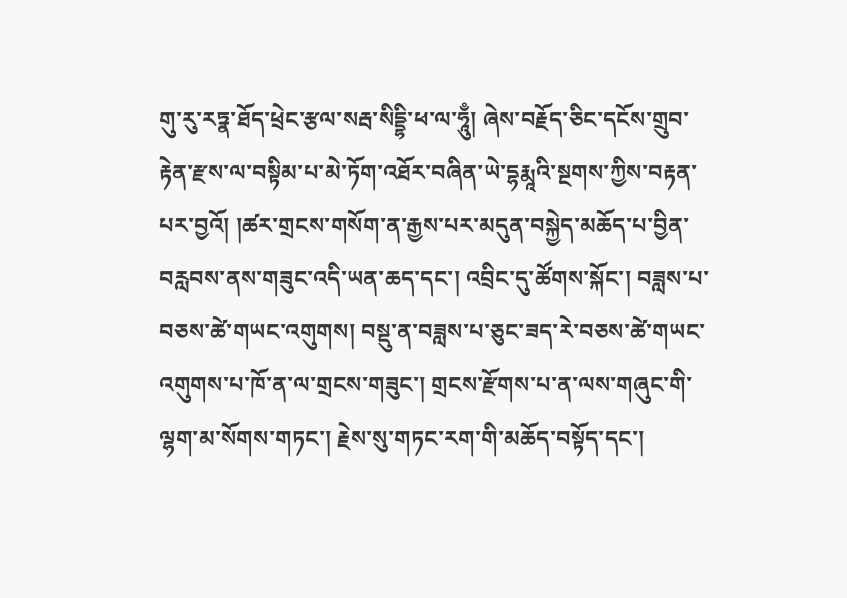གུ་རུ་རཏྣ་ཐོད་ཕྲེང་རྩལ་སརྦ་སིདྡྷི་ཕ་ལ་ཧཱུྃ། ཞེས་བརྗོད་ཅིང་དངོས་གྲུབ་རྟེན་རྫས་ལ་བསྟིམ་པ་མེ་ཏོག་འཐོར་བཞིན་ཡེ་དྷརྨཱའི་སྔགས་ཀྱིས་བརྟན་པར་བྱའོ། །ཚར་གྲངས་གསོག་ན་རྒྱས་པར་མདུན་བསྐྱེད་མཆོད་པ་བྱིན་བརླབས་ནས་གཟུང་འདི་ཡན་ཆད་དང་། འབྲིང་དུ་ཚོགས་སྐོང་། བཟླས་པ་བཅས་ཚེ་གཡང་འགུགས། བསྡུ་ན་བཟླས་པ་ཅུང་ཟད་རེ་བཅས་ཚེ་གཡང་འགུགས་པ་ཁོ་ན་ལ་གྲངས་གཟུང་། གྲངས་རྫོགས་པ་ན་ལས་གཞུང་གི་ལྷག་མ་སོགས་གཏང་། རྗེས་སུ་གཏང་རག་གི་མཆོད་བསྟོད་དང་།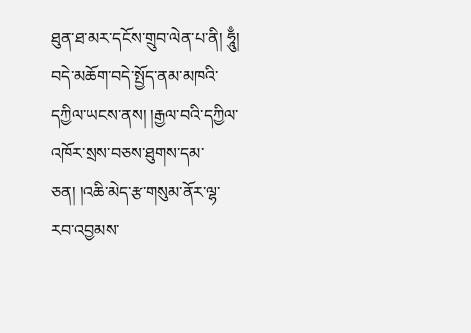ཐུན་ཐ་མར་དངོས་གྲུབ་ལེན་པ་ནི། ཧཱུྃ། བདེ་མཆོག་བདེ་སྤྱོད་ནམ་མཁའི་དཀྱིལ་ཡངས་ནས། །རྒྱལ་བའི་དཀྱིལ་འཁོར་སྲས་བཅས་ཐུགས་དམ་ཅན། །འཆི་མེད་རྩ་གསུམ་ནོར་ལྷ་རབ་འབྱམས་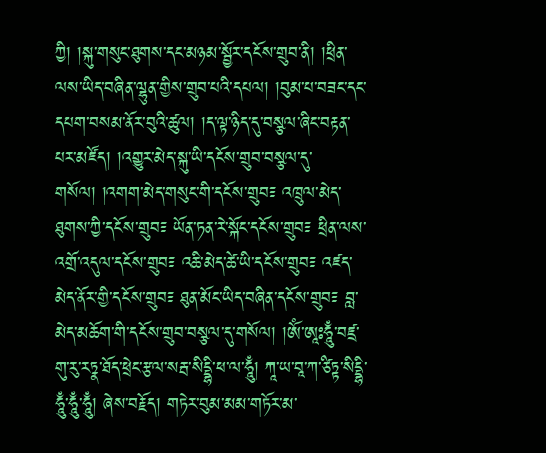ཀྱི། །སྐུ་གསུང་ཐུགས་དང་མཉམ་སྦྱོར་དངོས་གྲུབ་ནི། །ཕྲིན་ལས་ཡིད་བཞིན་ལྷུན་གྱིས་གྲུབ་པའི་དཔལ། །བུམ་པ་བཟང་དང་དཔག་བསམ་ནོར་བུའི་ཚུལ། །ད་ལྟ་ཉིད་དུ་བསྩལ་ཞིང་བརྟན་པར་མཛོད། །འགྱུར་མེད་སྐུ་ཡི་དངོས་གྲུབ་བསྩལ་དུ་གསོལ། །འགག་མེད་གསུང་གི་དངོས་གྲུབ༴ འཁྲུལ་མེད་ཐུགས་ཀྱི་དངོས་གྲུབ༴ ཡོན་ཏན་རེ་སྐོང་དངོས་གྲུབ༴ ཕྲིན་ལས་འགྲོ་འདུལ་དངོས་གྲུབ༴ འཆི་མེད་ཚེ་ཡི་དངོས་གྲུབ༴ འཛད་མེད་ནོར་གྱི་དངོས་གྲུབ༴ ཐུན་མོང་ཡིད་བཞིན་དངོས་གྲུབ༴ བླ་མེད་མཆོག་གི་དངོས་གྲུབ་བསྩལ་དུ་གསོལ། །ཨོཾ་ཨཱཿཧཱུྃ་བཛྲ་གུ་རུ་རཏྣ་ཐོད་ཕྲེང་རྩལ་སརྦ་སིདྡྷི་ཕ་ལ་ཧཱུྃ། ཀཱ་ཡ་བཱ་ཀ་ཙིཏྟ་སིདྡྷི་ཧཱུྃ་ཧཱུྃ་ཧཱུྃ། ཞེས་བརྗོད། གཏེར་བུམ་མམ་གཏོར་མ་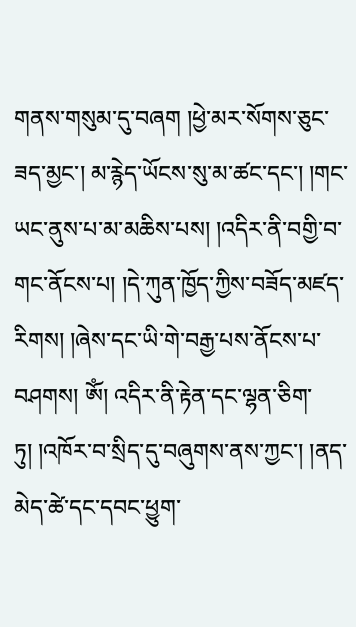གནས་གསུམ་དུ་བཞག །ཕྱེ་མར་སོགས་ཅུང་ཟད་མྱང་། མ་རྙེད་ཡོངས་སུ་མ་ཚང་དང་། །གང་ཡང་ནུས་པ་མ་མཆིས་པས། །འདིར་ནི་བགྱི་བ་གང་ནོངས་པ། །དེ་ཀུན་ཁྱོད་ཀྱིས་བཟོད་མཛད་རིགས། །ཞེས་དང་ཡི་གེ་བརྒྱ་པས་ནོངས་པ་བཤགས། ཨོཾ། འདིར་ནི་རྟེན་དང་ལྷན་ཅིག་ཏུ། །འཁོར་བ་སྲིད་དུ་བཞུགས་ནས་ཀྱང་། །ནད་མེད་ཚེ་དང་དབང་ཕྱུག་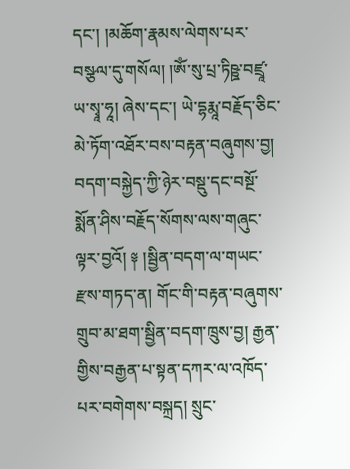དང་། །མཆོག་རྣམས་ལེགས་པར་བསྩལ་དུ་གསོལ། །ཨོཾ་སུ་པྲ་ཏིཥྛ་བཛྲཱ་ཡ་སྭཱ་ཧཱ། ཞེས་དང་། ཡེ་དྷརྨཱ་བརྗོད་ཅིང་མེ་ཏོག་འཐོར་བས་བརྟན་བཞུགས་བྱ། བདག་བསྐྱེད་ཀྱི་ཉེར་བསྡུ་དང་བསྔོ་སྨོན་ཤིས་བརྗོད་སོགས་ལས་གཞུང་ལྟར་བྱའོ། ༈ །སྦྱིན་བདག་ལ་གཡང་རྫས་གཏད་ན། གོང་གི་བརྟན་བཞུགས་གྲུབ་མ་ཐག་སྦྱིན་བདག་ཁྲུས་བྱ། རྒྱན་གྱིས་བརྒྱན་པ་སྟན་དཀར་ལ་འཁོད་པར་བགེགས་བསྐྲད། སྲུང་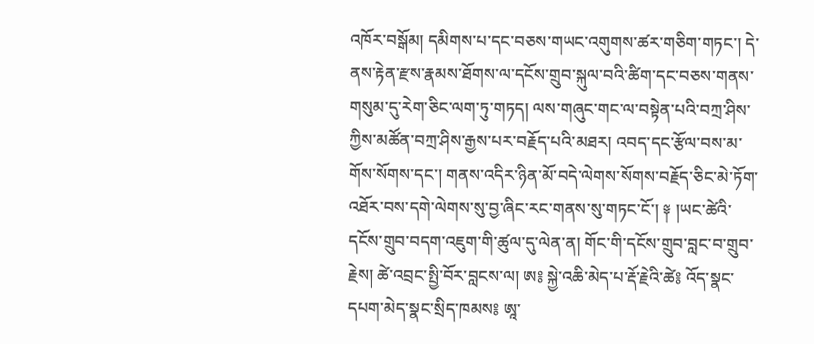འཁོར་བསྒོམ། དམིགས་པ་དང་བཅས་གཡང་འགུགས་ཚར་གཅིག་གཏང་། དེ་ནས་རྟེན་རྫས་རྣམས་ཐོགས་ལ་དངོས་གྲུབ་སྐུལ་བའི་ཚིག་དང་བཅས་གནས་གསུམ་དུ་རེག་ཅིང་ལག་ཏུ་གཏད། ལས་གཞུང་གང་ལ་བསྟེན་པའི་བཀྲ་ཤིས་ཀྱིས་མཚོན་བཀྲ་ཤིས་རྒྱས་པར་བརྗོད་པའི་མཐར། འབད་དང་རྩོལ་བས་མ་གོས་སོགས་དང་། གནས་འདིར་ཉིན་མོ་བདེ་ལེགས་སོགས་བརྗོད་ཅིང་མེ་ཏོག་འཐོར་བས་དགེ་ལེགས་སུ་བྱ་ཞིང་རང་གནས་སུ་གཏང་ངོ་། ༈ །ཡང་ཚེའི་དངོས་གྲུབ་བདག་འཇུག་གི་ཚུལ་དུ་ལེན་ན། གོང་གི་དངོས་གྲུབ་བླང་བ་གྲུབ་རྗེས། ཚེ་འབྲང་སྤྱི་བོར་བླངས་ལ། ཨ༔ སྐྱེ་འཆི་མེད་པ་རྡོ་རྗེའི་ཚེ༔ འོད་སྣང་དཔག་མེད་སྣང་སྲིད་ཁམས༔ ཨཱ་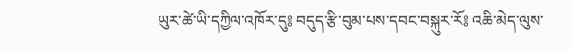ཡུར་ཚེ་ཡི་དཀྱིལ་འཁོར་དུ༔ བདུད་རྩི་བུམ་པས་དབང་བསྐུར་རོ༔ འཆི་མེད་ལུས་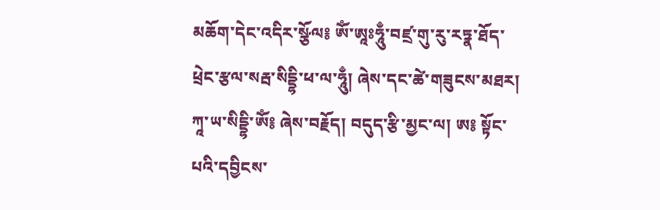མཆོག་དེང་འདིར་སྩོལ༔ ཨོཾ་ཨཱཿཧཱུྃ་བཛྲ་གུ་རུ་རཏྣ་ཐོད་ཕྲེང་རྩལ་སརྦ་སིདྡྷི་ཕ་ལ་ཧཱུྃ། ཞེས་དང་ཚེ་གཟུངས་མཐར། ཀཱ་ཡ་སིདྡྷི་ཨོཾ༔ ཞེས་བརྗོད། བདུད་རྩི་མྱང་ལ། ཨ༔ སྟོང་པའི་དབྱིངས་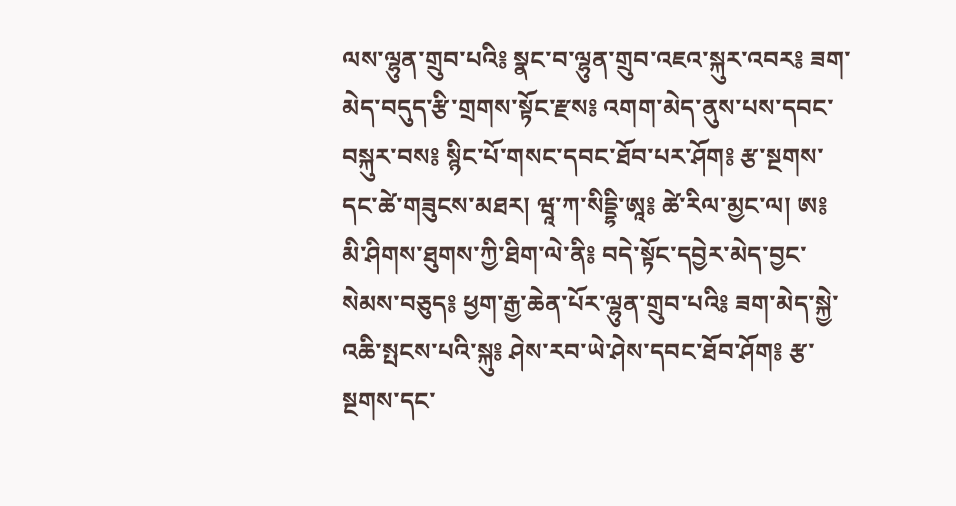ལས་ལྷུན་གྲུབ་པའི༔ སྣང་བ་ལྷུན་གྲུབ་འཇའ་སྐུར་འབར༔ ཟག་མེད་བདུད་རྩི་གྲགས་སྟོང་རྫས༔ འགག་མེད་ནུས་པས་དབང་བསྐུར་བས༔ སྙིང་པོ་གསང་དབང་ཐོབ་པར་ཤོག༔ རྩ་སྔགས་དང་ཚེ་གཟུངས་མཐར། ཝཱ་ཀ་སིདྡྷི་ཨཱ༔ ཚེ་རིལ་མྱང་ལ། ཨ༔ མི་ཤིགས་ཐུགས་ཀྱི་ཐིག་ལེ་ནི༔ བདེ་སྟོང་དབྱེར་མེད་བྱང་སེམས་བཅུད༔ ཕྱག་རྒྱ་ཆེན་པོར་ལྷུན་གྲུབ་པའི༔ ཟག་མེད་སྐྱེ་འཆི་སྤངས་པའི་སྐུ༔ ཤེས་རབ་ཡེ་ཤེས་དབང་ཐོབ་ཤོག༔ རྩ་སྔགས་དང་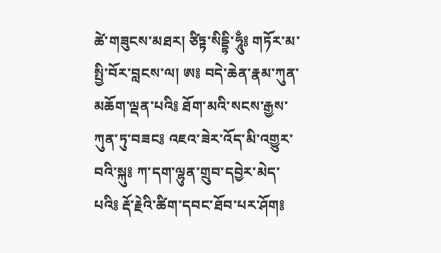ཚེ་གཟུངས་མཐར། ཙིཏྟ་སིདྡྷི་ཧཱུྃ༔ གཏོར་མ་སྤྱི་བོར་བླངས་ལ། ཨ༔ བདེ་ཆེན་རྣམ་ཀུན་མཆོག་ལྡན་པའི༔ ཐོག་མའི་སངས་རྒྱས་ཀུན་ཏུ་བཟང༔ འཇའ་ཟེར་འོད་མི་འགྱུར་བའི་སྐུ༔ ཀ་དག་ལྷུན་གྲུབ་དབྱེར་མེད་པའི༔ རྡོ་རྗེའི་ཚིག་དབང་ཐོབ་པར་ཤོག༔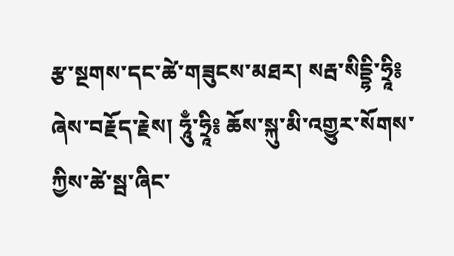རྩ་སྔགས་དང་ཚེ་གཟུངས་མཐར། སརྦ་སིདྡྷི་ཧྲཱི༔ ཞེས་བརྗོད་རྗེས། ཧཱུྃ་ཧྲཱི༔ ཆོས་སྐུ་མི་འགྱུར་སོགས་ཀྱིས་ཚེ་སྦ་ཞིང་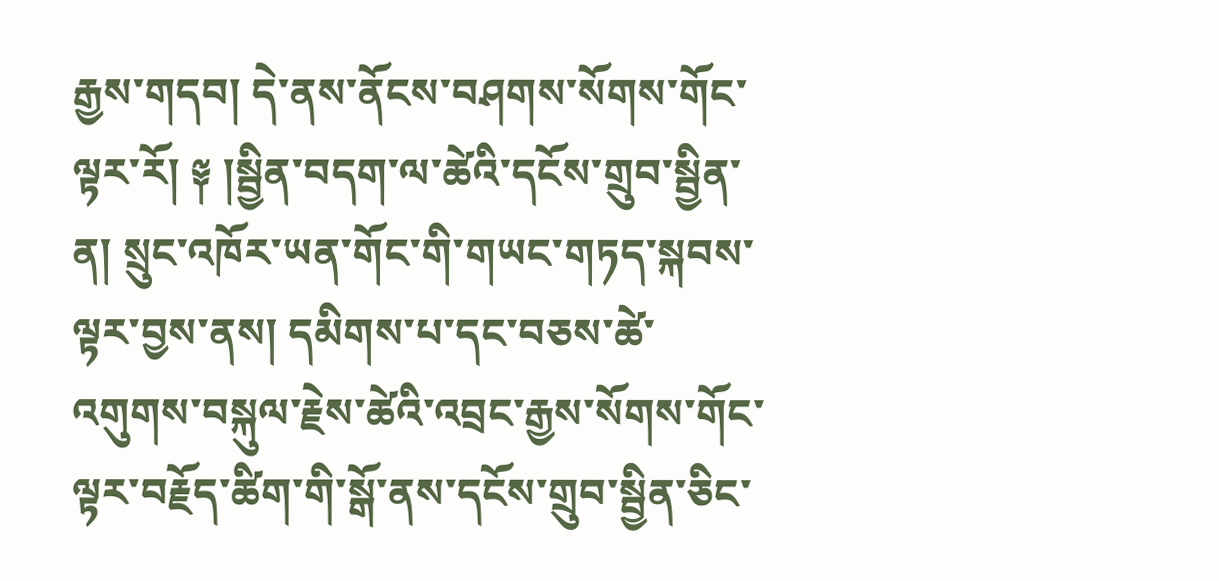རྒྱས་གདབ། དེ་ནས་ནོངས་བཤགས་སོགས་གོང་ལྟར་རོ། ༈ །སྦྱིན་བདག་ལ་ཚེའི་དངོས་གྲུབ་སྦྱིན་ན། སྲུང་འཁོར་ཡན་གོང་གི་གཡང་གཏད་སྐབས་ལྟར་བྱས་ནས། དམིགས་པ་དང་བཅས་ཚེ་འགུགས་བསྐུལ་རྗེས་ཚེའི་འབྲང་རྒྱས་སོགས་གོང་ལྟར་བརྗོད་ཚིག་གི་སྒོ་ནས་དངོས་གྲུབ་སྦྱིན་ཅིང་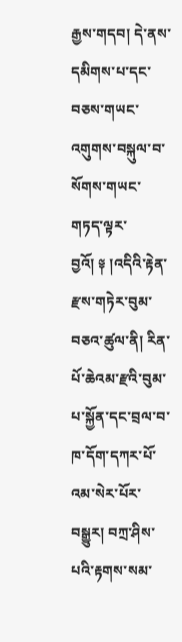རྒྱས་གདབ། དེ་ནས་དམིགས་པ་དང་བཅས་གཡང་འགུགས་བསྐུལ་བ་སོགས་གཡང་གཏད་ལྟར་བྱའོ། ༈ །འདིའི་རྟེན་རྫས་གཏེར་བུམ་བཅའ་ཚུལ་ནི། རིན་པོ་ཆེའམ་རྫའི་བུམ་པ་སྐྱོན་དང་བྲལ་བ་ཁ་དོག་དཀར་པོ་འམ་སེར་པོར་བསྒྱུར། བཀྲ་ཤིས་པའི་རྟགས་སམ་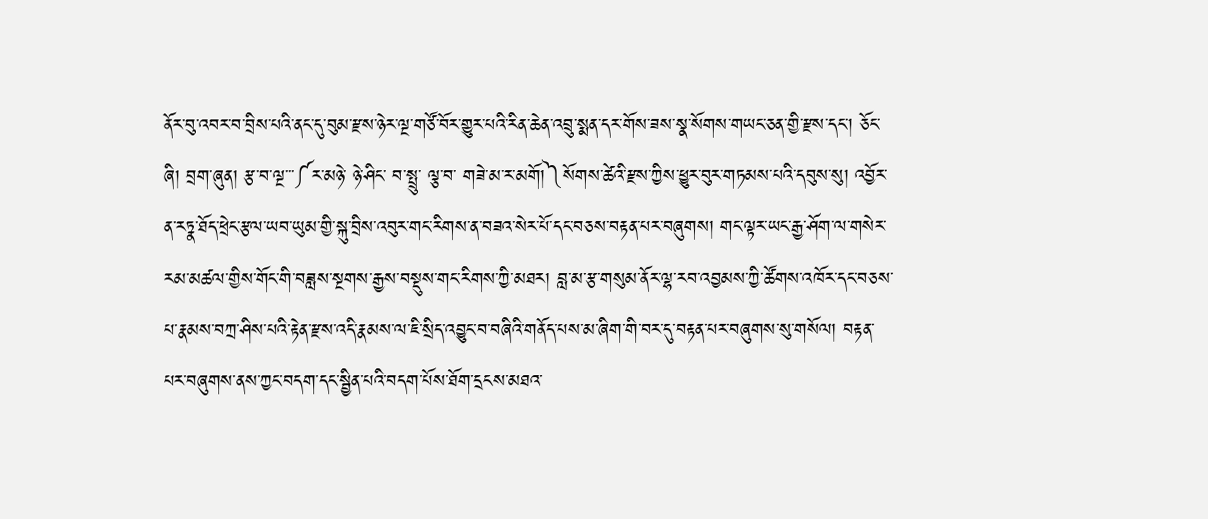ནོར་བུ་འབར་བ་བྲིས་པའི་ནང་དུ་བུམ་རྫས་ཉེར་ལྔ་གཙོ་བོར་གྱུར་པའི་རིན་ཆེན་འབྲུ་སྨན་དར་གོས་ཟས་སྣ་སོགས་གཡང་ཅན་གྱི་རྫས་དང་། ཅོང་ཞི། བྲག་ཞུན། རྩ་བ་ལྔ་་་༼ར་མཉེ་ ཉེ་ཤིང་ བ་སྤྲུ་ ལྕ་བ་ གཟེ་མ་ར་མགོ།༽སོགས་ཚེའི་རྫས་ཀྱིས་ཕྱུར་བུར་གཏམས་པའི་དབུས་སུ། འབྱོར་ན་རཏྣ་ཐོད་ཕྲེང་རྩལ་ཡབ་ཡུམ་གྱི་སྐུ་བྲིས་འབུར་གང་རིགས་ན་བཟའ་སེར་པོ་དང་བཅས་བརྟན་པར་བཞུགས། གང་ལྟར་ཡང་རྒྱ་ཤོག་ལ་གསེར་རམ་མཚལ་གྱིས་གོང་གི་བཟླས་སྔགས་རྒྱས་བསྡུས་གང་རིགས་ཀྱི་མཐར། བླ་མ་རྩ་གསུམ་ནོར་ལྷ་རབ་འབྱམས་ཀྱི་ཚོགས་འཁོར་དང་བཅས་པ་རྣམས་བཀྲ་ཤིས་པའི་རྟེན་རྫས་འདི་རྣམས་ལ་ཇི་སྲིད་འབྱུང་བ་བཞིའི་གནོད་པས་མ་ཞིག་གི་བར་དུ་བརྟན་པར་བཞུགས་སུ་གསོལ། བརྟན་པར་བཞུགས་ནས་ཀྱང་བདག་དང་སྦྱིན་པའི་བདག་པོས་ཐོག་དྲངས་མཐའ་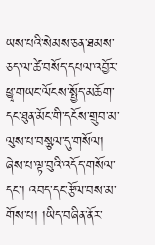ཡས་པའི་སེམས་ཅན་ཐམས་ཅད་ལ་ཚེ་བསོད་དཔལ་འབྱོར་ཕྱྭ་གཡང་ལོངས་སྤྱོད་མཆོག་དང་ཐུན་མོང་གི་དངོས་གྲུབ་མ་ལུས་པ་བསྩལ་དུ་གསོལ། ཞེས་པ་ལྟ་བུའི་འདོད་གསོལ་དང་། འབད་དང་རྩོལ་བས་མ་གོས་པ། །ཡིད་བཞིན་ནོར་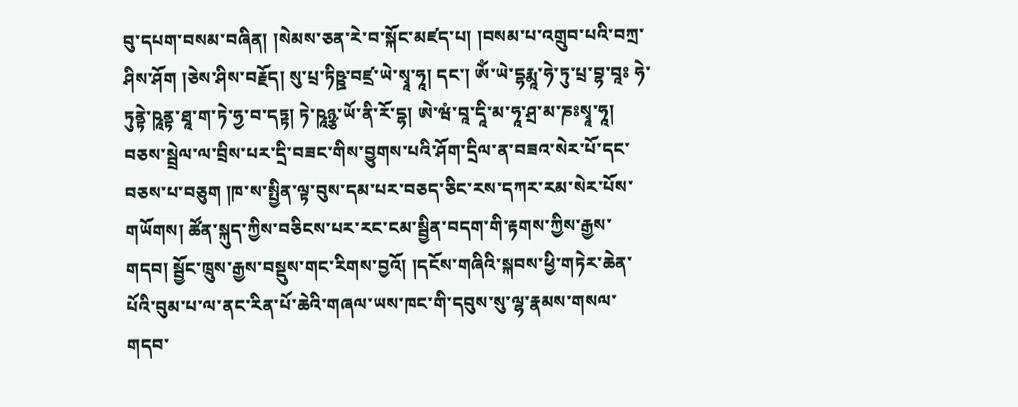བུ་དཔག་བསམ་བཞིན། །སེམས་ཅན་རེ་བ་སྐོང་མཛད་པ། །བསམ་པ་འགྲུབ་པའི་བཀྲ་ཤིས་ཤོག །ཅེས་ཤིས་བརྗོད། སུ་པྲ་ཏིཥྛ་བཛྲ་ཡེ་སྭཱ་ཧཱ། དང་། ཨོཾ་ཡེ་དྷརྨཱ་ཧེ་ཏུ་པྲ་བྷ་བཱཿ ཧེ་ཏུནྟེ་ཥཱནྟ་ཐཱ་ག་ཏེ་ཧྱ་བ་དཏྟ། ཏེ་ཥཱཉྩ་ཡོ་ནི་རོ་དྷ། ཨེ་ཝཾ་བཱ་དཱི་མ་ཧཱ་ཤྲ་མ་ཎཿསྭཱ་ཧཱ། བཅས་སྦྲེལ་ལ་བྲིས་པར་དྲི་བཟང་གིས་བྱུགས་པའི་ཤོག་དྲིལ་ན་བཟའ་སེར་པོ་དང་བཅས་པ་བཅུག །ཁ་ས་སྤྱིན་ལྟ་བུས་དམ་པར་བཅད་ཅིང་རས་དཀར་རམ་སེར་པོས་གཡོགས། ཚོན་སྐུད་ཀྱིས་བཅིངས་པར་རང་ངམ་སྦྱིན་བདག་གི་རྟགས་ཀྱིས་རྒྱས་གདབ། སྦྱོང་ཁྲུས་རྒྱས་བསྡུས་གང་རིགས་བྱའོ། །དངོས་གཞིའི་སྐབས་ཕྱི་གཏེར་ཆེན་པོའི་བུམ་པ་ལ་ནང་རིན་པོ་ཆེའི་གཞལ་ཡས་ཁང་གི་དབུས་སུ་ལྷ་རྣམས་གསལ་གདབ་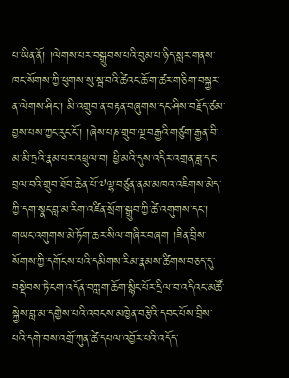པ་ཡིན་ནོ། །ལེགས་པར་བསྒྲུབས་པའི་བུམ་པ་ཉིད་སླར་གནས་ཁང་སོགས་ཀྱི་ཕུགས་སུ་སྦ་བའི་ཚེའང་ཆོ་ག་ཚར་གཅིག་བསྐྱར་ན་ལེགས་ཤིང་། མི་འགྲུབ་ན་བརྟན་བཞུགས་དང་ཤིས་བརྗོད་ཙམ་བྱས་པས་ཀྱང་རུང་ངོ་། །ཞེས་པཎ་གྲུབ་ལྔ་བརྒྱའི་གཙུག་རྒྱན་བི་མ་མི་ཏྲའི་རྣམ་པར་འཕྲུལ་བ། ཕྱི་མའི་དུས་འདིར་འགྲན་ཟླ་དང་བྲལ་བའི་གྲུབ་ཐོབ་ཆེན་པོ་༧ལྷ་བཙུན་ནམ་མཁའ་འཇིགས་མེད་ཀྱི་དག་སྣང་བླ་མ་རིག་འཛིན་སྲོག་སྒྲུབ་ཀྱི་ཚེ་འགུགས་དང་། གཡང་འགུགས་མེ་ཏོག་ཆར་སིལ་གཞིར་བཞག །ཟིན་བྲིས་སོགས་ཀྱི་དགོངས་པའི་དམིགས་རིམ་རྣམས་ཚིགས་བཅད་དུ་བསྡེབས་ཏེ་ངག་འདོན་བཀླག་ཆོག་སྙིང་པོར་དྲིལ་བ་འདིའང་མཚོ་སྐྱེས་བླ་མ་དགྱེས་པའི་འབངས་མཁྱེན་བརྩེའི་དབང་པོས་བྲིས་པའི་དགེ་བས་འགྲོ་ཀུན་ཚེ་དཔལ་འབྱོར་པའི་འདོད་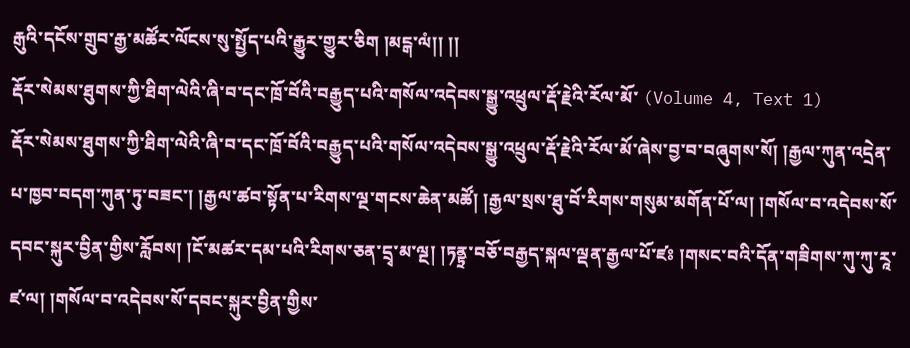རྒུའི་དངོས་གྲུབ་རྒྱ་མཚོར་ལོངས་སུ་སྤྱོད་པའི་རྒྱུར་གྱུར་ཅིག །མངྒ་ལཾ།། །།
རྡོར་སེམས་ཐུགས་ཀྱི་ཐིག་ལེའི་ཞི་བ་དང་ཁྲོ་བོའི་བརྒྱུད་པའི་གསོལ་འདེབས་སྒྱུ་འཕྲུལ་རྡོ་རྗེའི་རོལ་མོ་ (Volume 4, Text 1)
རྡོར་སེམས་ཐུགས་ཀྱི་ཐིག་ལེའི་ཞི་བ་དང་ཁྲོ་བོའི་བརྒྱུད་པའི་གསོལ་འདེབས་སྒྱུ་འཕྲུལ་རྡོ་རྗེའི་རོལ་མོ་ཞེས་བྱ་བ་བཞུགས་སོ། །རྒྱལ་ཀུན་འདྲེན་པ་ཁྱབ་བདག་ཀུན་ཏུ་བཟང་། །རྒྱལ་ཚབ་སྟོན་པ་རིགས་ལྔ་གངས་ཆེན་མཚོ། །རྒྱལ་སྲས་ཐུ་བོ་རིགས་གསུམ་མགོན་པོ་ལ། །གསོལ་བ་འདེབས་སོ་དབང་སྐུར་བྱིན་གྱིས་རློབས། །ངོ་མཚར་དམ་པའི་རིགས་ཅན་དྲྭ་མ་ལྔ། །ཏནྟྲ་བཅོ་བརྒྱད་སྐལ་ལྡན་རྒྱལ་པོ་ཛཿ །གསང་བའི་དོན་གཟིགས་ཀུ་ཀུ་རཱ་ཛ་ལ། །གསོལ་བ་འདེབས་སོ་དབང་སྐུར་བྱིན་གྱིས་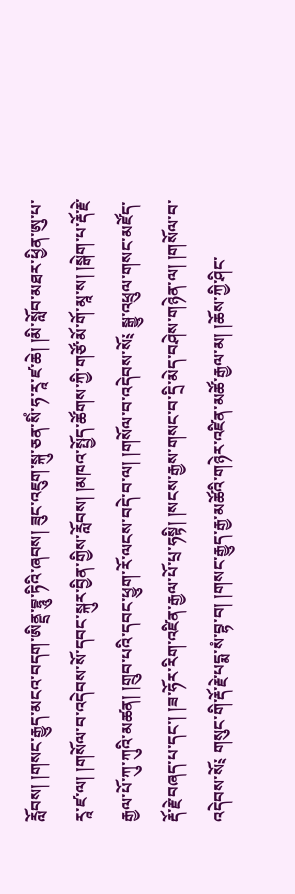རློབས། །གསང་རྒྱུད་མངའ་བདག་ཨིནྡྲ་བྷཱུ་ཏིའི་ཞབས། ཟུང་འཇུག་སྐུ་ཅན་སིཾ་ཧ་རཱ་ཛ་ཆེ། །མི་སློབ་མཐར་ཕྱིན་ཨུ་པ་རཱ་ཛ་ལ། །གསོལ་བ་འདེབས་སོ་དབང་སྐུར་བྱིན་གྱིས་རློབས། །མཁའ་སྤྱོད་ཚོགས་ཀྱི་གཙོ་མོ་གོ་མཱ་ས། །སྒེག་པ་རྡོ་རྗེ་རྒྱལ་པོ་ཀུ་ཀུའི་མཚན། །གྲུབ་པའི་དབང་ཕྱུག་རོ་ལངས་བདེ་བ་ལ། །གསོལ་བ་འདེབས་སོ༴ སྒྱུ་འཕྲུལ་གསང་མཛོད་རྡོ་རྗེ་བཞད་པ་དང་། །ཟ་ཧོར་རིག་འཛིན་རྒྱལ་པོ་པྲ་ཧསྟི། །སངས་རྒྱས་གསང་བ་དྲི་མེད་བཤེས་གཉེན་ལ། །གསོལ་བ་འདེབས་སོ༴ གསུང་གི་རྡོ་རྗེ་པདྨ་སཾ་བྷ་བ། །གསང་རྒྱུད་རྒྱ་མཚོའི་གཉེར་འཛིན་མཚོ་རྒྱལ་མ། །ཆོས་ཀྱི་ཤིང་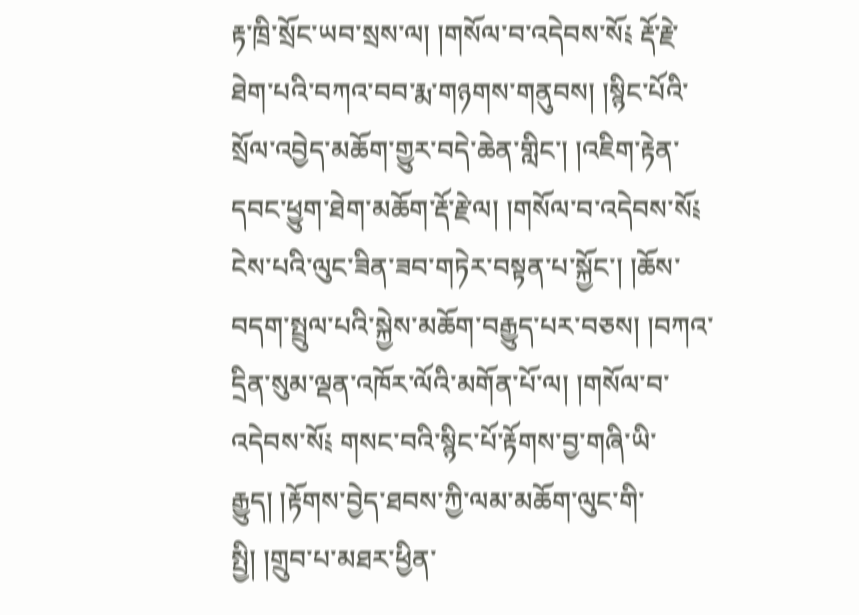རྟ་ཁྲི་སྲོང་ཡབ་སྲས་ལ། །གསོལ་བ་འདེབས་སོ༴ རྡོ་རྗེ་ཐེག་པའི་བཀའ་བབ་རྨ་གཉགས་གནུབས། །སྙིང་པོའི་སྲོལ་འབྱེད་མཆོག་གྱུར་བདེ་ཆེན་གླིང་། །འཇིག་རྟེན་དབང་ཕྱུག་ཐེག་མཆོག་རྡོ་རྗེ་ལ། །གསོལ་བ་འདེབས་སོ༴ ངེས་པའི་ལུང་ཟིན་ཟབ་གཏེར་བསྟན་པ་སྐྱོང་། །ཆོས་བདག་སྤྲུལ་པའི་སྐྱེས་མཆོག་བརྒྱུད་པར་བཅས། །བཀའ་དྲིན་སུམ་ལྡན་འཁོར་ལོའི་མགོན་པོ་ལ། །གསོལ་བ་འདེབས་སོ༴ གསང་བའི་སྙིང་པོ་རྟོགས་བྱ་གཞི་ཡི་རྒྱུད། །རྟོགས་བྱེད་ཐབས་ཀྱི་ལམ་མཆོག་ལུང་གི་སྤྱི། །གྲུབ་པ་མཐར་ཕྱིན་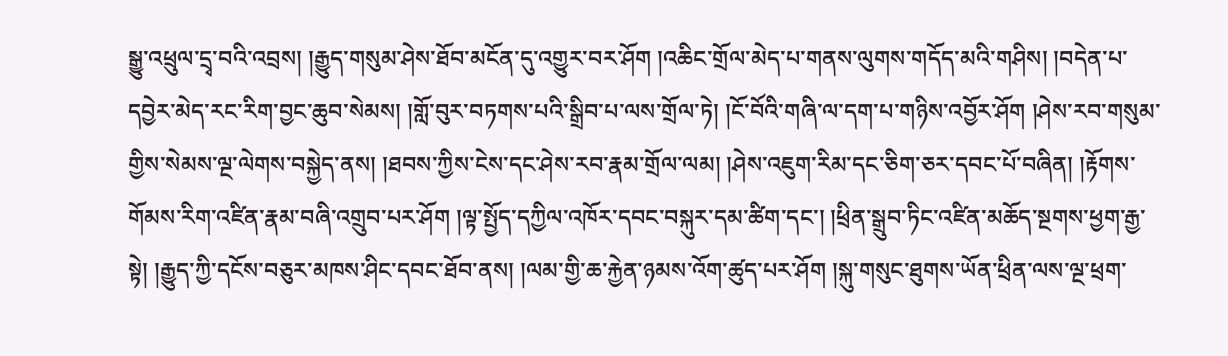སྒྱུ་འཕྲུལ་དྲྭ་བའི་འབྲས། །རྒྱུད་གསུམ་ཤེས་ཐོབ་མངོན་དུ་འགྱུར་བར་ཤོག །འཆིང་གྲོལ་མེད་པ་གནས་ལུགས་གདོད་མའི་གཤིས། །བདེན་པ་དབྱེར་མེད་རང་རིག་བྱང་ཆུབ་སེམས། །གློ་བུར་བཏགས་པའི་སྒྲིབ་པ་ལས་གྲོལ་ཏེ། །ངོ་བོའི་གཞི་ལ་དག་པ་གཉིས་འབྱོར་ཤོག །ཤེས་རབ་གསུམ་གྱིས་སེམས་ལྔ་ལེགས་བསྐྱེད་ནས། །ཐབས་ཀྱིས་ངེས་དང་ཤེས་རབ་རྣམ་གྲོལ་ལམ། །ཤེས་འཇུག་རིམ་དང་ཅིག་ཅར་དབང་པོ་བཞིན། །རྟོགས་གོམས་རིག་འཛིན་རྣམ་བཞི་འགྲུབ་པར་ཤོག །ལྟ་སྤྱོད་དཀྱིལ་འཁོར་དབང་བསྐུར་དམ་ཚིག་དང་། །ཕྲིན་སྒྲུབ་ཏིང་འཛིན་མཆོད་སྔགས་ཕྱག་རྒྱ་སྟེ། །རྒྱུད་ཀྱི་དངོས་བཅུར་མཁས་ཤིང་དབང་ཐོབ་ནས། །ལམ་གྱི་ཆ་རྐྱེན་ཉམས་འོག་ཚུད་པར་ཤོག །སྐུ་གསུང་ཐུགས་ཡོན་ཕྲིན་ལས་ལྔ་ཕྲག་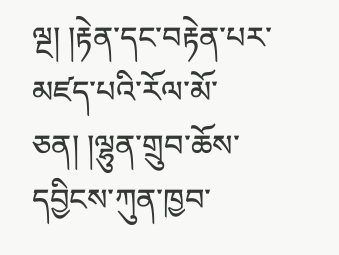ལྔ། །རྟེན་དང་བརྟེན་པར་མཛད་པའི་རོལ་མོ་ཅན། །ལྷུན་གྲུབ་ཆོས་དབྱིངས་ཀུན་ཁྱབ་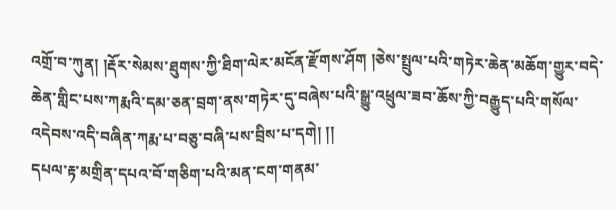འགྲོ་བ་ཀུན། །རྡོར་སེམས་ཐུགས་ཀྱི་ཐིག་ལེར་མངོན་རྫོགས་ཤོག །ཅེས་སྤྲུལ་པའི་གཏེར་ཆེན་མཆོག་གྱུར་བདེ་ཆེན་གླིང་པས་ཀརྨའི་དམ་ཅན་བྲག་ནས་གཏེར་དུ་བཞེས་པའི་སྒྱུ་འཕྲུལ་ཟབ་ཆོས་ཀྱི་བརྒྱུད་པའི་གསོལ་འདེབས་འདི་བཞིན་ཀརྨ་པ་བཅུ་བཞི་པས་བྲིས་པ་དགེ། །།
དཔལ་རྟ་མགྲིན་དཔའ་བོ་གཅིག་པའི་མན་ངག་གནམ་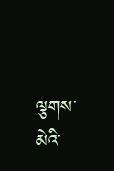ལྕགས་མེའི་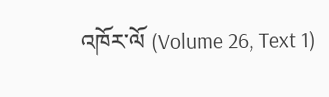འཁོར་ལོ (Volume 26, Text 1)